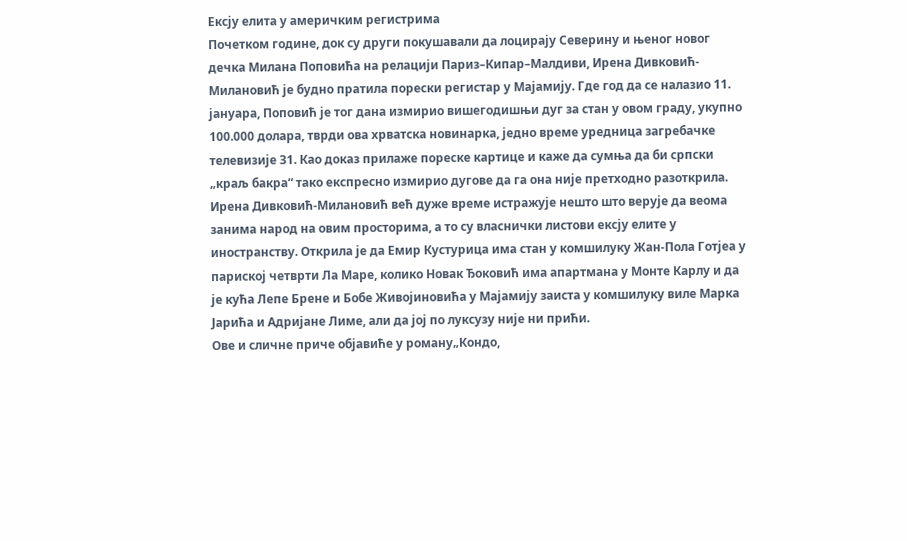Ексју елита у америчким регистрима
Почетком године, док су други покушавали да лоцирају Северину и њеног новог дечка Милана Поповића на релацији Париз–Кипар–Малдиви, Ирена Дивковић-Милановић је будно пратила порески регистар у Мајамију. Где год да се налазио 11. јануара, Поповић је тог дана измирио вишегодишњи дуг за стан у овом граду, укупно 100.000 долара, тврди ова хрватска новинарка, једно време уредница загребачке телевизије З1. Као доказ прилаже пореске картице и каже да сумња да би српски „краљ бакра“ тако експресно измирио дугове да га она није претходно разоткрила.
Ирена Дивковић-Милановић већ дуже време истражује нешто што верује да веома занима народ на овим просторима, а то су власнички листови ексју елите у иностранству. Открила је да Емир Кустурица има стан у комшилуку Жан-Пола Готјеа у париској четврти Ла Маре, колико Новак Ђоковић има апартмана у Монте Карлу и да је кућа Лепе Брене и Бобе Живојиновића у Мајамију заиста у комшилуку виле Марка Јарића и Адријане Лиме, али да јој по луксузу није ни прићи.
Ове и сличне приче објавиће у роману„Кондо,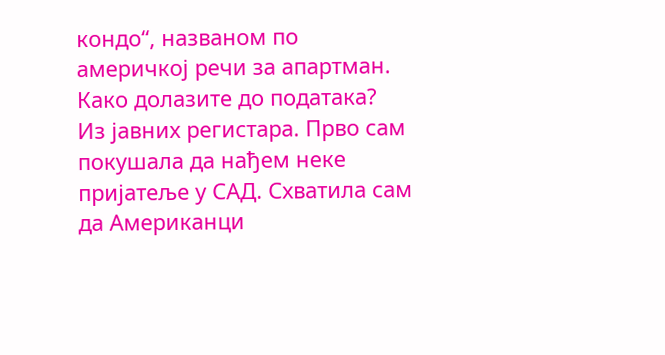кондо“, названом по америчкој речи за апартман.
Како долазите до података?
Из јавних регистара. Прво сам покушала да нађем неке пријатеље у САД. Схватила сам да Американци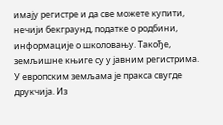имају регистре и да све можете купити, нечији бекграунд, податке о родбини, информације о школовању. Такође, земљишне књиге су у јавним регистрима. У европским земљама је пракса свугде друкчија. Из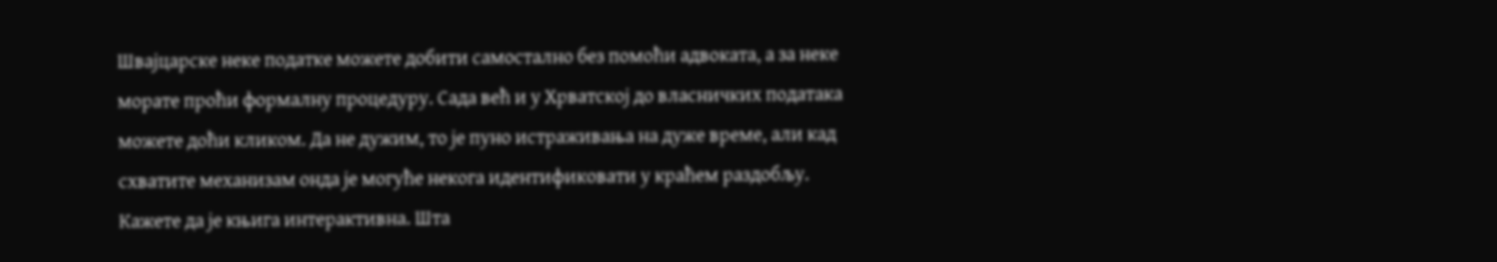Шваjцарске неке податке можете добити самостално без помоћи адвоката, а за неке морате проћи формалну процедуру. Сада већ и у Хрватској до власничких података можете доћи кликом. Да не дужим, то је пуно истраживања на дуже време, али кад схватите механизам онда је могуће некога идентификовати у краћем раздобљу.
Кажете да је књига интерактивна. Шта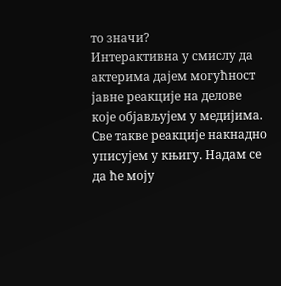то значи?
Интерактивна у смислу да актерима дајем могућност јавне реакције на делове које објављујем у медијима. Све такве реакције накнадно уписујем у књигу. Надам се да ће моју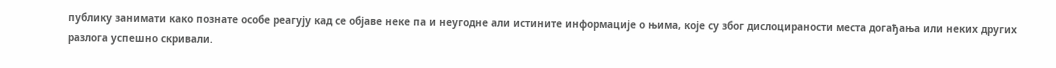публику занимати како познате особе реагују кад се објаве неке па и неугодне али истините информације о њима, које су због дислоцираности места догађања или неких других разлога успешно скривали.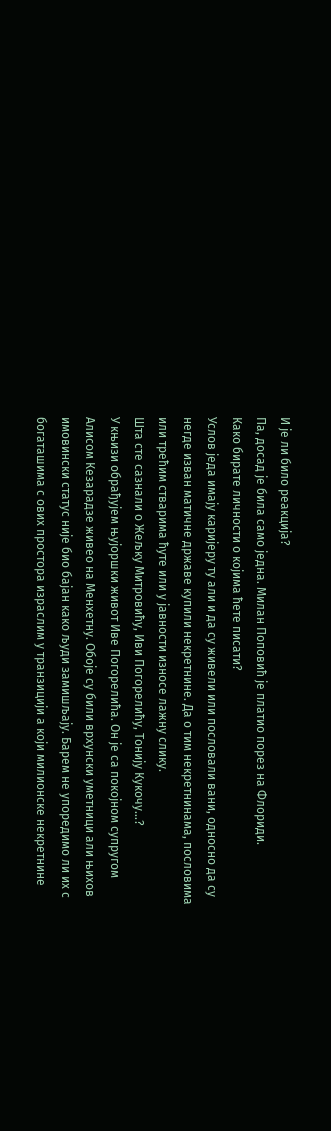И је ли било реакција?
Па, досад је била само једна. Милан Поповић је платио порез на Флориди.
Како бирате личности о којима ћете писати?
Услов једа имају каријеру ту али и да су живели или пословали вани, односно да су негде изван матичне државе купили некретнине. Да о тим некретнинама, пословима или трећим стварима ћуте или у јавности износе лажну слику.
Шта сте сазнали о Жељку Митровићу, Иви Погорелићу, Тонију Кукочу...?
У књизи обрађујем њујоршки живот Иве Погорелића. Он је са покојном супругом Алисом Кезарадзе живео на Менхетну. Обоје су били врхунски уметници али њихов имовински статус није био бајан како људи замишљају. Барем не упоредимо ли их с богаташима с ових простора израслим у транзицији а који милионске некретнине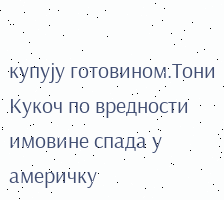купују готовином.Тони Кукоч по вредности имовине спада у америчку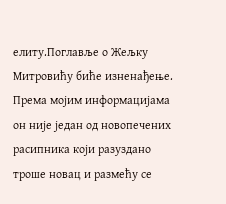елиту.Поглавље о Жељку Митровићу биће изненађење. Према мојим информацијама он није један од новопечених расипника који разуздано троше новац и размећу се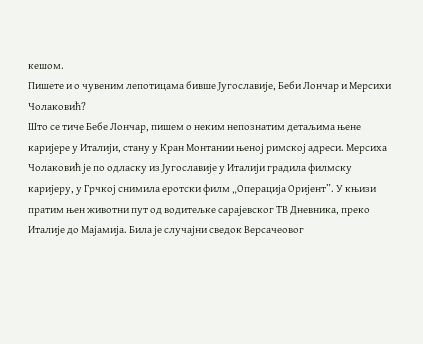кешом.
Пишете и о чувеним лепотицама бивше Југославије, Беби Лончар и Мерсихи Чолаковић?
Што се тиче Бебе Лончар, пишем о неким непознатим детаљима њене каријере у Италији, стану у Кран Монтании њеној римској адреси. Мерсиха Чолаковић је по одласку из Југославије у Италији градила филмску каријеру, у Грчкој снимила еротски филм „Операција Оријент”. У књизи пратим њен животни пут од водитељке сарајевског ТВ Дневника, преко Италије до Мајамија. Била је случајни сведок Версачеовог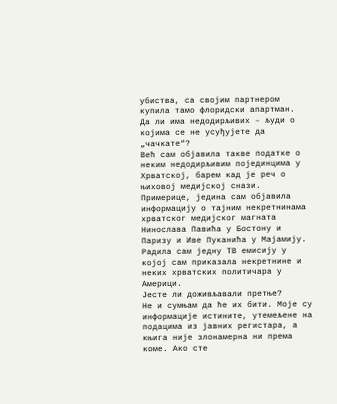убиства, са својим партнером купила тамо флоридски апартман.
Да ли има недодирљивих – људи о којима се не усуђујете да „чачкате“?
Већ сам објавила такве податке о неким недодирљивим појединцима у Хрватској, барем кад је реч о њиховој медијској снази. Примерице, једина сам објавила информацију о тајним некретнинама хрватског медијског магната Нинослава Павића у Бостону и Паризу и Иве Пуканића у Мајамију. Радила сам једну ТВ емисију у којој сам приказала некретнине и неких хрватских политичара у Америци.
Јесте ли доживљавали претње?
Не и сумњам да ће их бити. Моје су информације истините, утемељене на подацима из јавних регистара, а књига није злонамерна ни према коме. Ако сте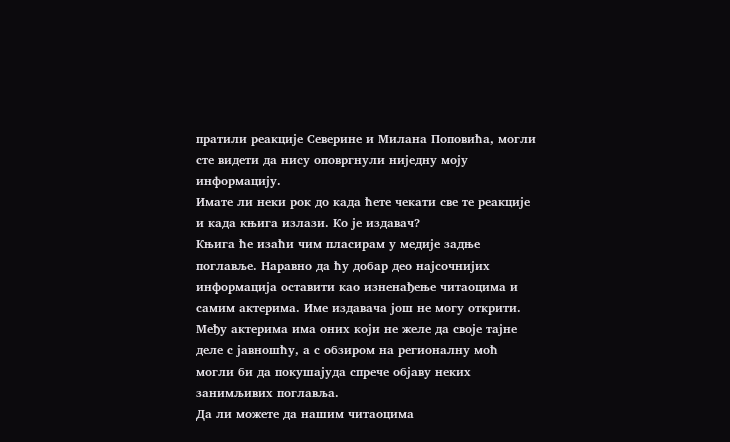пратили реакције Северине и Милана Поповића, могли сте видети да нису оповргнули ниједну моју информацију.
Имате ли неки рок до када ћете чекати све те реакције и када књига излази. Ко је издавач?
Књига ће изаћи чим пласирам у медије задње поглавље. Наравно да ћу добар део најсочнијих информација оставити као изненађење читаоцима и самим актерима. Име издавача још не могу открити. Међу актерима има оних који не желе да своје тајне деле с јавношћу, а с обзиром на регионалну моћ могли би да покушајуда спрече објаву неких занимљивих поглавља.
Да ли можете да нашим читаоцима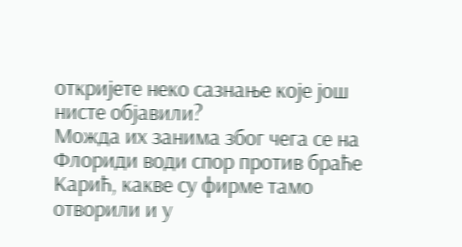откријете неко сазнање које још нисте објавили?
Можда их занима због чега се на Флориди води спор против браће Карић, какве су фирме тамо отворили и у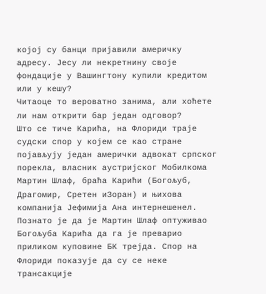којој су банци пријавили америчку адресу. Јесу ли некретнину своје фондације у Вашингтону купили кредитом или у кешу?
Читаоце то вероватно занима, али хоћете ли нам открити бар један одговор?
Што се тиче Карића, на Флориди траје судски спор у којем се као стране појављују један амерички адвокат српског порекла, власник аустријског Мобилкома Мартин Шлаф, браћа Карићи (Богољуб, Драгомир, Сретен иЗоран) и њихова компанија Јефимија Ана интернешенел. Познато је да је Мартин Шлаф оптуживао Богољуба Карића да га је преварио приликом куповине БК трејда. Спор на Флориди показује да су се неке трансакције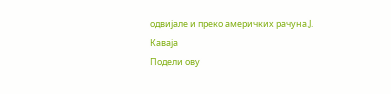одвијале и преко америчких рачуна.Ј. Каваја
Подели ову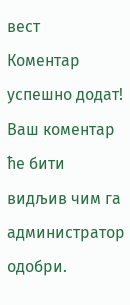вест
Комeнтар успeшно додат!
Ваш комeнтар ћe бити видљив чим га администратор одобри.